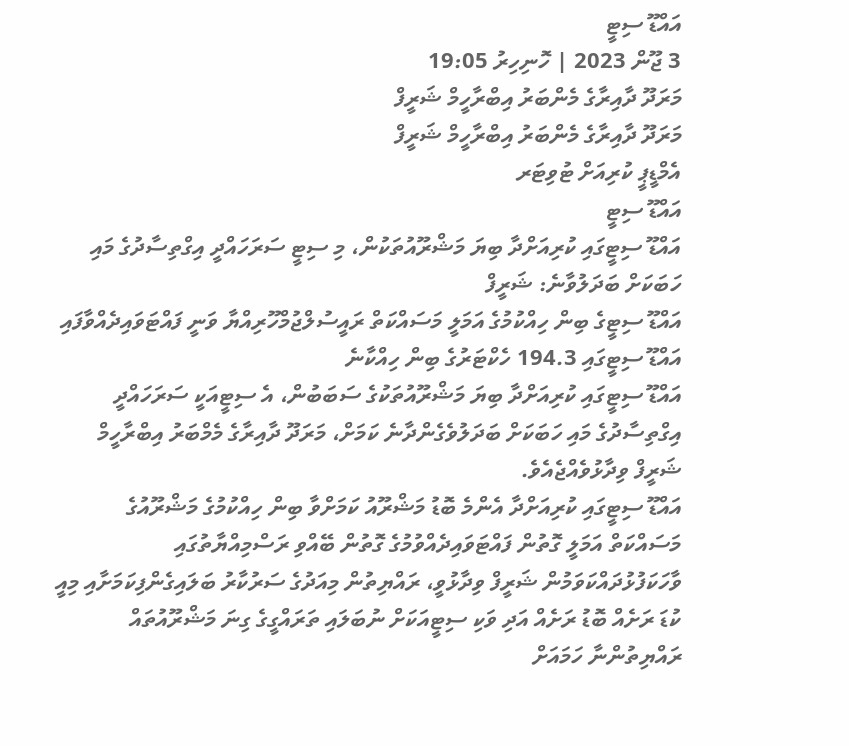އައްޑޫ ސިޓީ
3 ޖޫން 2023 | ހޮނިހިރު 19:05
މަރަދޫ ދާއިރާގެ މެންބަރު އިބްރާހީމް ޝަރީފް
މަރަދޫ ދާއިރާގެ މެންބަރު އިބްރާހީމް ޝަރީފް
އެމްޑީޕީ ކުރިއަށް ޓުވިޓަރ
އައްޑޫ ސިޓީ
އައްޑޫ ސިޓީގައި ކުރިއަށްދާ ބިޔަ މަޝްރޫއުތަކުން، މި ސިޓީ ސަރަހައްދީ އިގްތިސާދުގެ މައި ހަބަކަށް ބަދަލުވާނެ: ޝަރީފް
އައްޑޫ ސިޓީގެ ބިން ހިއްކުމުގެ އަމަލީ މަސައްކަތް ރައީސުލްޖުމްހޫރިއްޔާ ވަނީ ފައްޓަވައިދެއްވާފައި
އައްޑޫ ސިޓީގައި 194.3 ހެކްޓަރުގެ ބިން ހިއްކާނެ
އައްޑޫ ސިޓީގައި ކުރިއަށްދާ ބިޔަ މަޝްރޫއުތަކުގެ ސަބަބުން، އެ ސިޓީއަކީ ސަރަހައްދީ އިގްތިސާދުގެ މައި ހަބަކަށް ބަދަލުވެގެންދާނެ ކަމަށް، މަރަދޫ ދާއިރާގެ މެމްބަރު އިބްރާހީމް ޝަރީފް ވިދާޅުވެއްޖެއެވެ.
އައްޑޫ ސިޓީގައި ކުރިއަށްދާ އެންމެ ބޮޑު މަޝްރޫއު ކަމަށްވާ ބިން ހިއްކުމުގެ މަޝްރޫއުގެ މަސައްކަތް އަމަލީ ގޮތުން ފައްޓަވައިދެއްވުމުގެ ގޮތުން ބޭއްވި ރަސްމިއްޔާތުގައި ވާހަކަފުޅުދައްކަވަމުން ޝަރީފް ވިދާޅުވީ، ރައްޔިތުން މިއަދުގެ ސަރުކާރު ބަލައިގެންފިކަމަށާއި މިއީ ކުޑަ ރަށެއް ބޮޑު ރަށެއް އަދި ވަކި ސިޓީއަކަށް ނުބަލައި ތަރައްގީގެ ގިނަ މަޝްރޫއުތައް ރައްޔިތުންނާ ހަމައަށް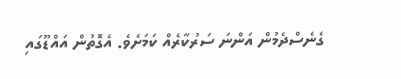ގެނެސްދެމުން އަންނަ ސަރުކާރެއް ކަމަށެވެ. އެގޮތުން އައްޑޫގައި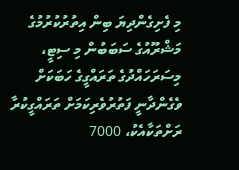މި ފެށިގެންދިޔަ ބިން އިތުރުކުރުމުގެ މަޝްރޫއުގެ ސަބަބުން މި ސިޓީ، މިސަރަހައްދުގެ ތަރައްގީގެ ހަބަކަށް ވެގެންދާނީ ފަތުރުވެރިކަމަށް ތަރައްގީކުރާ ރަށްތަކާއެކު، 7000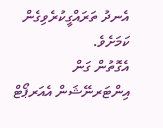އެނދު ތަރައްގީކުރެވިގެން ކަމަށެވެ.
އެގޮތުން ގަން އިންޓަރނޭޝަން އެއަރޕޯޓް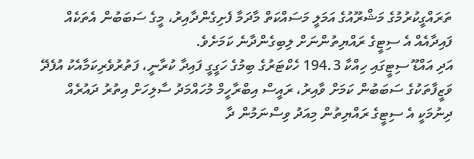ތަރައްގީކުރުމުގެ މަޝްރޫއުގެ އަމަލީ މަސައްކަތް މާދަމާ ފެށިގެންދާއިރު، މީގެ ސަބަބުން އެތަކެއް ފައިދާއެއް އެ ސިޓީގެ ރައްޔިތުންނަށް ލިބިގެންދާނެ ކަމަށެވެ.
އަދި އައްޑޫ ސިޓީގައި ހިއްކާ 194.3 ހެކްޓަރުގެ ބިމުގެ ހަގީގީ ފައިދާ ކުރާނީ، ފަތުރުވެރިކަމާއެކު އުފެދޭ ވަޒީފާތަކުގެ ސަބަބުން ކަމަށް ވާއިރު، ރައީސް އިބްރާހީމް މުހައްމަދު ސާލިހަށް އިތުރު ދައުރެއް ދިނުމަކީ އެ ސިޓީގެ ރައްޔިތުން މިއަދު ވިސްނަމުން ދާ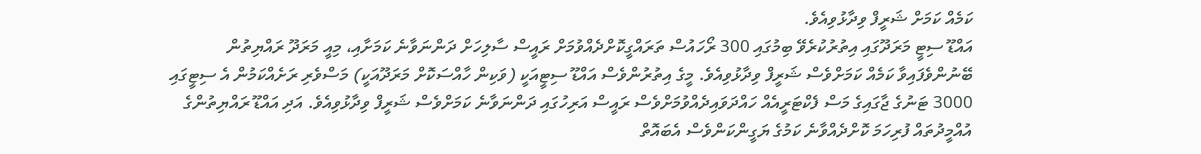ކަމެއް ކަމަށް ޝަރީފް ވިދާޅުވިއެވެ.
އައްޑޫ ސިޓީ މަރަދޫގައި އިތުރުކުރެވޭ ބިމުގައި 300 ރޯހައުސް ތަރައްގީކޮށްދެއްވުމަށް ރައީސް ސާލިހަށް ދަންނަވާނެ ކަމަށާއި، މިއީ މަރަދޫ ރައްޔިތުން ބޭނުންވެފައިވާ ކަމެއް ކަމަށްވެސް ޝަރީފް ވިދާޅުވިއެވެ. މީގެ އިތުރުންވެސް އައްޑޫ ސިޓީއަކީ (ވަކިން ހާއްސަކޮށް މަރަދޫއަކީ) މަސްވެރި ރަށެއްކަމުން އެ ސިޓީގައި 3000 ޓަނުގެ ޖާގައިގެ މަސް ފެކްޓަރީއެއް ހައްދަވައިދެއްވުމަށްވެސް ރައީސް އަރިހުގައި ދަންނަވާނެ ކަމަށްވެސް ޝަރީފް ވިދާޅުވިއެވެ. އަދި އައްޑޫ ރައްޔިތުންގެ އުއްމީދުތައް ފުރިހަމަ ކޮށްދެއްވާނެ ކަމުގެ ޔަގީންކަންވެސް އެބައޮތް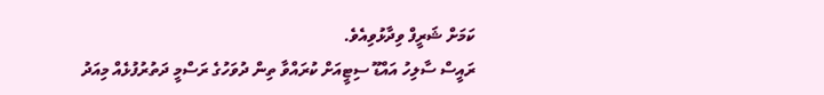ކަމަށް ޝަރީފް ވިދާޅުވިއެވެ.
ރައީސް ސާލިހު އައްޑޫ ސިޓީއަށް ކުރައްވާ ތިން ދުވަހުގެ ރަސްމީ ދަތުރުފުޅެއް މިއަދު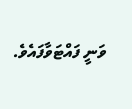ވަނީ ފައްޓަވާފައެވެ.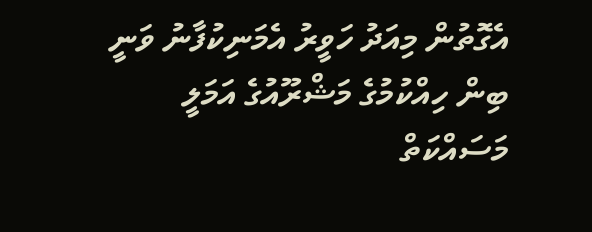އެގޮތުން މިއަދު ހަވީރު އެމަނިކުފާނު ވަނީ ބިން ހިއްކުމުގެ މަޝްރޫއުގެ އަމަލީ މަސައްކަތް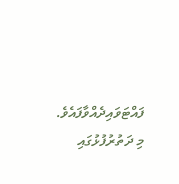ފައްޓަވައިދެއްވާފައެވެ. މި ދަތުރުފުޅުގައި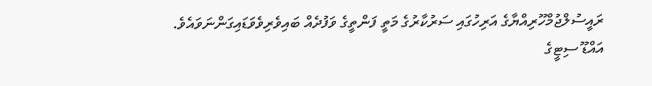ރައީސުލްޖުމްހޫރިއްޔާގެ އަރިހުގައި ސަރުކާރުގެ މަތީ ފަންތީގެ ވަފުދެއް ބައިވެރިވެވަޑައިގަންނަވައެވެ.
އައްޑޫ ސިޓީގެ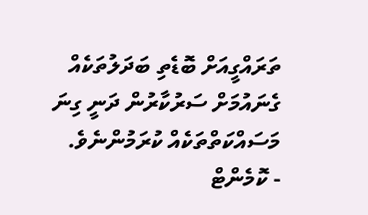ތަރައްގީއަށް ބޮޑެތި ބަދަލުތަކެއް ގެނައުމަށް ސަރުކާރުން ދަނީ ގިނަ މަސައްކަތްތަކެއް ކުރަމުންނެވެ.
- ކޮމެންޓް